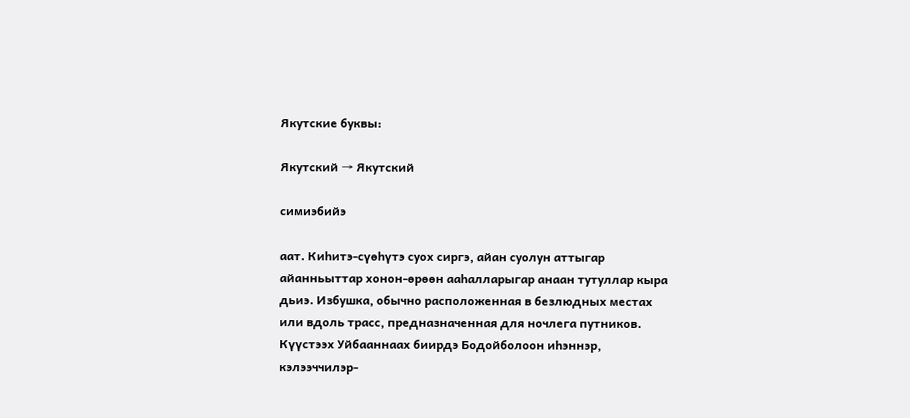Якутские буквы:

Якутский → Якутский

симиэбийэ

аат. Киһитэ-сүөһүтэ суох сиргэ, айан суолун аттыгар айанньыттар хонон-өрөөн ааһалларыгар анаан тутуллар кыра дьиэ. Избушка, обычно расположенная в безлюдных местах или вдоль трасс, предназначенная для ночлега путников. Күүстээх Уйбааннаах биирдэ Бодойболоон иһэннэр, кэлээччилэр-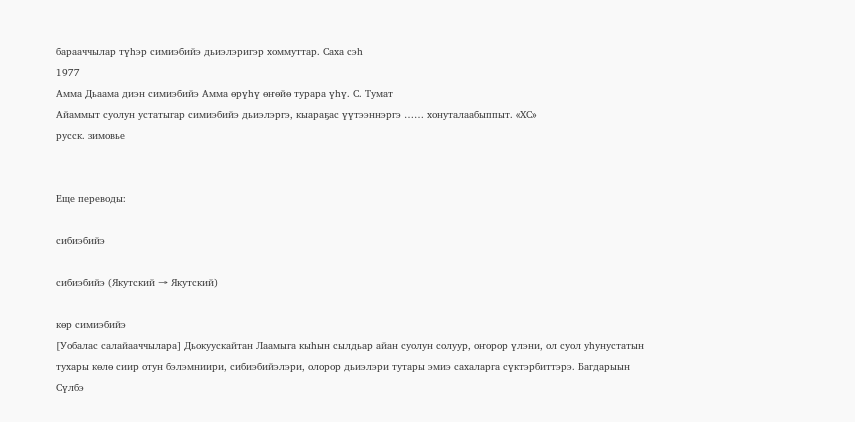барааччылар түһэр симиэбийэ дьиэлэригэр хоммуттар. Саха сэһ
1977
Амма Дьаама диэн симиэбийэ Амма өрүһү өҥөйө турара үһү. С. Тумат
Айаммыт суолун устатыгар симиэбийэ дьиэлэргэ, кыараҕас үүтээннэргэ …… хонуталаабыппыт. «ХС»
русск. зимовье


Еще переводы:

сибиэбийэ

сибиэбийэ (Якутский → Якутский)

көр симиэбийэ
[Уобалас салайааччылара] Дьокуускайтан Лаамыга кыһын сылдьар айан суолун солуур, оҥорор үлэни, ол суол уһунустатын тухары көлө сиир отун бэлэмниири, сибиэбийэлэри, олорор дьиэлэри тутары эмиэ сахаларга сүктэрбиттэрэ. Багдарыын Сүлбэ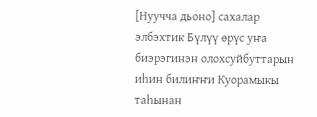[Нуучча дьоно] сахалар элбэхтик Бүлүү өрүс уҥа биэрэгинэн олохсуйбуттарын иһин билиҥҥи Куорамыкы таһынан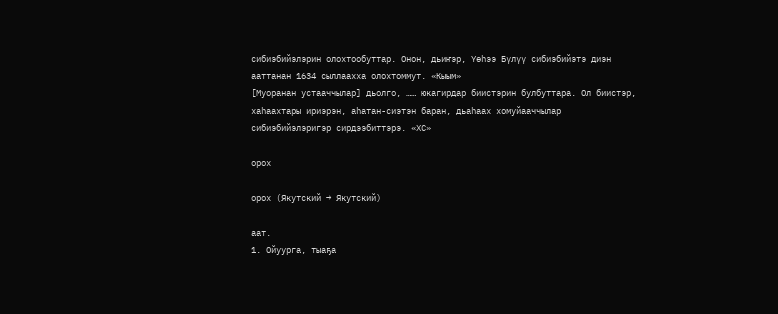сибиэбийэлэрин олохтообуттар. Онон, дьиҥэр, Үөһээ Бүлүү сибиэбийэтэ диэн ааттанан 1634 сыллаахха олохтоммут. «Кыым»
[Муоранан устааччылар] дьолго, …… юкагирдар биистэрин булбуттара. Ол биистэр, хаһаахтары ириэрэн, аһатан-сиэтэн баран, дьаһаах хомуйааччылар сибиэбийэлэригэр сирдээбиттэрэ. «ХС»

орох

орох (Якутский → Якутский)

аат.
1. Ойуурга, тыаҕа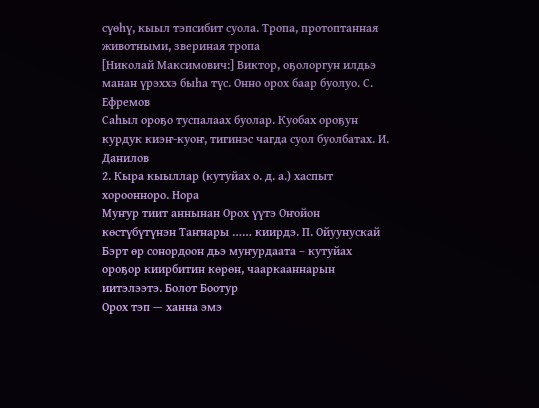сүөһү, кыыл тэпсибит суола. Тропа, протоптанная животными, звериная тропа
[Николай Максимович:] Виктор, оҕолоргун илдьэ манан үрэххэ быһа түс. Онно орох баар буолуо. С. Ефремов
Саһыл ороҕо туспалаах буолар. Куобах ороҕун курдук киэҥ-куоҥ, тигинэс чагда суол буолбатах. И. Данилов
2. Кыра кыыллар (кутуйах о. д. а.) хаспыт хороонноро. Нора
Муҥур тиит аннынан Орох үүтэ Оҥойон көстүбүтүнэн Таҥнары …… киирдэ. П. Ойуунускай
Бэрт өр сонордоон дьэ муҥурдаата – кутуйах ороҕор киирбитин көрөн, чааркааннарын иитэлээтэ. Болот Боотур
Орох тэп — ханна эмэ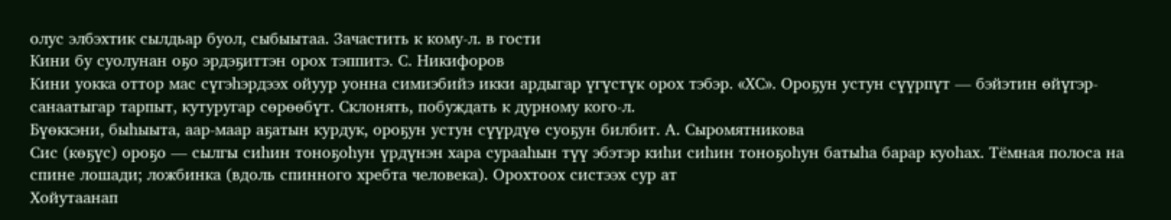олус элбэхтик сылдьар буол, сыбыытаа. Зачастить к кому-л. в гости
Кини бу суолунан оҕо эрдэҕиттэн орох тэппитэ. С. Никифоров
Кини уокка оттор мас сүгэһэрдээх ойуур уонна симиэбийэ икки ардыгар үгүстүк орох тэбэр. «ХС». Ороҕун устун сүүрпүт — бэйэтин өйүгэр-санаатыгар тарпыт, кутуругар сөрөөбүт. Склонять, побуждать к дурному кого-л.
Бүөккэни, быһыыта, аар-маар аҕатын курдук, ороҕун устун сүүрдүө суоҕун билбит. А. Сыромятникова
Сис (көҕүс) ороҕо — сылгы сиһин тоноҕоһун үрдүнэн хара сурааһын түү эбэтэр киһи сиһин тоноҕоһун батыһа барар куоһах. Тёмная полоса на спине лошади; ложбинка (вдоль спинного хребта человека). Орохтоох систээх сур ат
Хойутаанап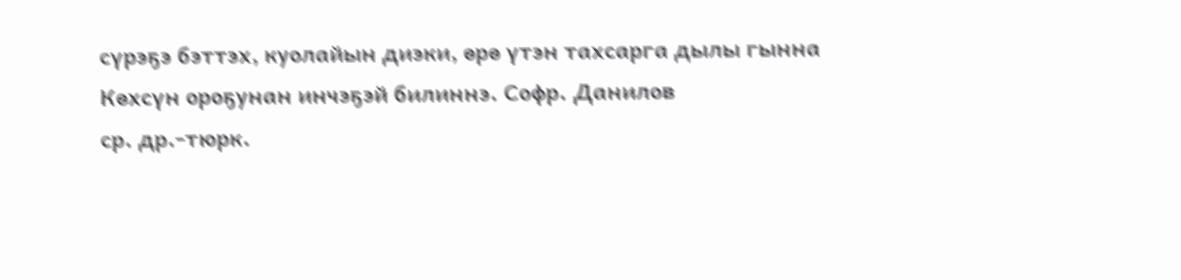сүрэҕэ бэттэх, куолайын диэки, өрө үтэн тахсарга дылы гынна
Көхсүн ороҕунан инчэҕэй билиннэ. Софр. Данилов
ср. др.-тюрк.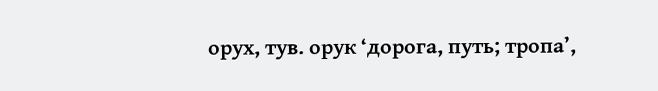орух, тув. орук ‘дорога, путь; тропа’,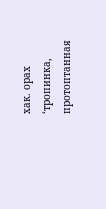хак. орах ‘тропинка, протоптанная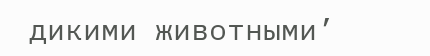дикими животными’